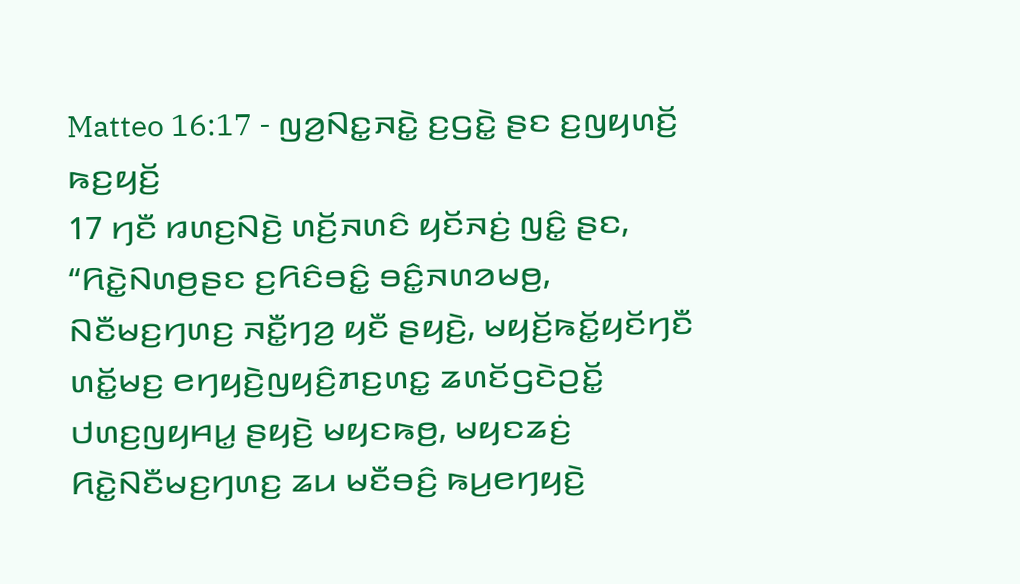Matteo 16:17 - ꤜꤤ꤬ꤡꤢ꤭ꤏꤢꤧ꤭ ꤢ꤬ꤞꤢꤧ꤭ ꤔꤢ ꤢ꤬ꤜꤟꤛꤢꤩ꤬ ꤒꤢ꤬ꤟꤢꤩ꤬
17 ꤚꤢꤪ ꤙꤛꤢ꤬ꤡꤢꤧ꤬ ꤛꤢꤩ꤬ꤏꤛꤢꤨ ꤟꤢꤩꤏꤢꤦ꤬ ꤜꤢꤨ꤭ ꤔꤢ, “ꤖꤢꤧ꤭ꤡꤛꤥ꤬ꤔꤢ ꤢ꤬ꤖꤢꤨꤋꤢꤨ꤭ ꤋꤢꤨ꤭ꤏꤛꤤꤗꤥ꤬, ꤡꤢꤪꤗꤢ꤬ꤚꤛꤢ꤬ ꤏꤢꤪ꤭ꤚꤤ꤬ ꤟꤢꤪ ꤔꤟꤢꤧ꤬, ꤗꤟꤢꤩ꤬ꤒꤢꤩ꤭ꤟꤢꤩꤚꤢꤪ ꤛꤢꤩ꤭ꤗꤢ꤬ ꤕꤚꤟꤢꤧ꤬ꤜꤟꤢꤨ꤬ꤊꤢ꤬ꤛꤢ꤭ ꤘꤛꤢꤩꤞꤢꤧꤑꤢꤩ꤭ ꤓꤛꤢ꤬ꤜꤟꤌꤣ꤭ ꤔꤟꤢꤧ꤬ ꤗꤟꤢꤒꤥ꤬, ꤗꤟꤢꤘꤢꤦ꤬ ꤖꤢꤧ꤭ꤡꤢꤪꤗꤢ꤬ꤚꤛꤢ꤬ ꤘꤣ ꤗꤢꤪꤋꤢꤨ꤬ ꤒꤣ꤬ꤕꤚꤟꤢꤧ꤬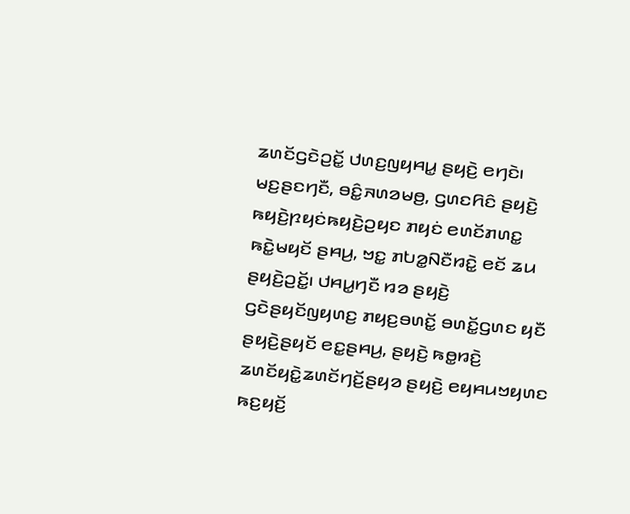ꤘꤛꤢꤩꤞꤢꤧꤑꤢꤩ꤭ ꤓꤛꤢ꤬ꤜꤟꤌꤣ꤭ ꤔꤟꤢꤧ꤬ ꤕꤚꤢꤧ꤯
ꤗꤢ꤬ꤔꤢꤚꤢꤪ, ꤋꤢꤨ꤭ꤏꤛꤤꤗꤥ꤬, ꤞꤛꤢꤖꤢꤨ ꤔꤟꤢꤧ꤬ ꤒꤟꤢꤧ꤬ꤐꤟꤢꤦꤒꤟꤢꤧ꤬ꤑꤟꤢ ꤊꤟꤢꤦ ꤕꤛꤢꤩꤊꤛꤢ꤭ ꤒꤢꤧ꤭ꤗꤟꤢꤩ ꤔꤌꤣ꤬, ꤠꤢ꤭ ꤊꤝꤤ꤭ꤡꤢꤪꤙꤢꤧ꤭ ꤕꤢꤩ ꤘꤣ ꤔꤟꤢꤧ꤬ꤑꤢꤩ꤭꤯ ꤓꤌꤣ꤭ꤚꤢꤪ ꤙꤤ ꤔꤟꤢꤧ꤬ ꤞꤢꤧꤔꤟꤢꤩꤜꤟꤛꤢ꤬ ꤊꤟꤢ꤬ꤋꤛꤢꤩ꤭ ꤋꤛꤢꤩ꤭ꤞꤛꤢ ꤟꤢꤪ ꤔꤟꤢꤧ꤬ꤔꤟꤢꤩ ꤕꤢ꤭ꤔꤌꤣ꤬, ꤔꤟꤢꤧ꤬ ꤒꤥ꤭ꤙꤢꤧ꤬ ꤘꤛꤢꤩꤟꤢꤧ꤭ꤘꤛꤢꤩꤚꤢꤩ꤬ꤔꤟꤤ ꤔꤟꤢꤧ꤬ ꤕꤟꤌꤣꤠꤟꤛꤢ ꤒꤢ꤬ꤟꤢꤩ꤬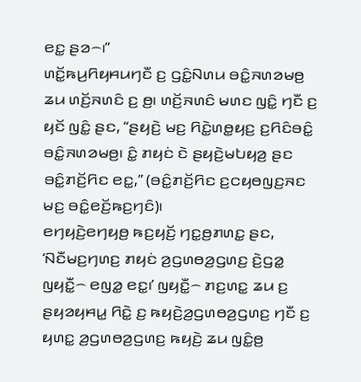ꤕꤢ꤭ ꤔꤤ꤮꤯”
ꤛꤢꤩ꤭ꤒꤣ꤬ꤖꤟꤌꤣꤚꤢꤪ ꤢ꤬ ꤞꤢꤨ꤭ꤡꤛꤣ ꤋꤢꤨ꤭ꤏꤛꤤꤗꤥ꤬ ꤘꤣ ꤛꤢꤩ꤬ꤏꤛꤢꤨ ꤢ꤬ ꤥ꤬꤯ ꤛꤢꤩ꤬ꤏꤛꤢꤨ ꤗꤛꤢ ꤜꤢꤨ꤭ ꤚꤢꤪ ꤢ꤬ ꤟꤢꤩ ꤜꤢꤨ꤭ ꤔꤢ, “ꤔꤟꤢꤧ꤬ ꤗꤢ꤬ ꤖꤢꤧ꤭ꤛꤥ꤭ꤟꤢ꤬ ꤢ꤬ꤖꤢꤨꤋꤢꤨ꤭ ꤋꤢꤨ꤭ꤏꤛꤤꤗꤥ꤬꤯ ꤢꤨ꤭ ꤊꤟꤢꤦ ꤢꤧ ꤔꤟꤢꤧ꤬ꤗꤝꤟꤤ꤬ ꤔꤢ ꤋꤢꤨ꤭ꤊꤢꤩ꤬ꤖꤢ ꤕꤢ꤭,” (ꤋꤢꤨ꤭ꤊꤢꤩ꤬ꤖꤢ ꤢ꤬ꤍꤟꤥꤜꤢ꤬ꤏꤢ ꤗꤢ꤬ ꤋꤢꤨ꤭ꤕꤢꤩ꤬ꤒꤢ꤬ꤚꤢꤨ)꤯
ꤕꤚꤟꤢꤧ꤬ꤕꤚꤟꤥ꤬ ꤒꤢ꤬ꤟꤢꤩ꤬ ꤚꤢ꤭ꤥ꤬ꤊꤛꤢ꤭ ꤔꤢ, ‘ꤡꤢꤪꤗꤢ꤬ꤚꤛꤢ꤬ ꤊꤟꤢꤦ ꤤ꤬ꤞꤛꤥꤤ꤬ꤞꤛꤢ꤬ ꤢꤧ꤬ꤞꤤ꤭ ꤜꤟꤢꤪ꤭꤮ ꤕꤜꤤ꤭ ꤕꤢ꤭꤯’ ꤜꤟꤢꤪ꤭꤮ ꤊꤢ꤬ꤛꤢ꤭ ꤘꤣ ꤢ꤬ ꤔꤟꤤꤟꤌꤣ꤭ ꤖꤢꤧ꤭ ꤢ꤬ ꤒꤟꤢꤧ꤬ꤤ꤬ꤞꤛꤥꤤ꤬ꤞꤛꤢ꤬ ꤚꤢꤪ ꤢ꤬ ꤟꤛꤢ꤭ ꤤ꤬ꤞꤛꤥꤤ꤬ꤞꤛꤢ꤬ ꤒꤟꤢꤧ꤬ ꤘꤣ ꤜꤢꤨ꤭ꤥ꤬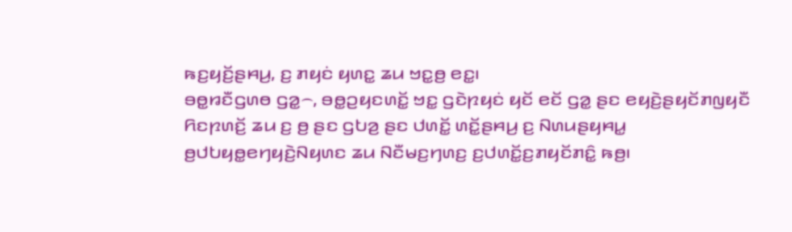ꤒꤢ꤬ꤟꤢꤩ꤬ꤔꤌꤣ꤬, ꤢ꤬ ꤊꤟꤢꤦ ꤟꤛꤢ꤭ ꤘꤣ ꤠꤢ꤭ꤥ꤬ ꤕꤢ꤭꤯
ꤋꤥ꤭ꤙꤢꤪꤞꤛꤥ ꤞꤤ꤭꤮, ꤋꤥ꤭ꤑꤟꤢꤛꤢꤩ꤭ ꤠꤢ꤭ ꤞꤢꤧꤐꤟꤢꤦ ꤟꤢꤩ ꤕꤢꤩ ꤞꤤ꤭ ꤔꤢ ꤕꤟꤢꤧ꤬ꤔꤟꤢꤩꤊꤜꤟꤢꤪ ꤖꤢꤐꤛꤢꤩ꤬ ꤘꤣ ꤢ꤬ ꤥ꤬ ꤔꤢ ꤞꤝꤤ꤬ ꤔꤢ ꤓꤛꤢꤩ꤭ ꤛꤢꤩ꤭ꤔꤌꤣ꤬ ꤢ꤬ ꤡꤛꤣꤔꤟꤌꤣ꤭ ꤥ꤬ꤓꤝꤟꤥ꤭ꤕꤚꤟꤢꤧ꤬ꤡꤟꤛꤢ ꤘꤣ ꤡꤢꤪꤗꤢ꤬ꤚꤛꤢ꤬ ꤢ꤬ꤓꤛꤢꤩ꤭ꤢ꤬ꤊꤟꤢꤩꤊꤢꤨ꤭ ꤒꤥ꤬꤯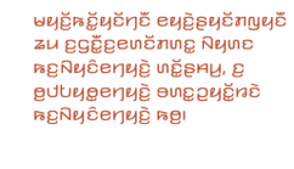ꤗꤟꤢꤩ꤬ꤒꤢꤩ꤭ꤟꤢꤩꤚꤢꤪ ꤕꤟꤢꤧ꤬ꤔꤟꤢꤩꤊꤜꤟꤢꤪ ꤘꤣ ꤢ꤬ꤞꤢꤪ꤭ꤢ꤬ꤕꤛꤢꤩꤊꤛꤢ꤭ ꤡꤟꤛꤢ ꤒꤢ꤬ꤡꤟꤢꤨꤕꤚꤟꤢꤧ꤬ ꤛꤢꤩ꤭ꤔꤌꤣ꤬, ꤢ꤬ ꤥ꤬ꤓꤝꤟꤥ꤭ꤕꤚꤟꤢꤧ꤬ ꤋꤛꤢ꤭ꤑꤟꤢꤩ꤭ꤙꤢꤧ ꤒꤢ꤬ꤡꤟꤢꤨꤕꤚꤟꤢꤧ꤬ ꤒꤥ꤬꤯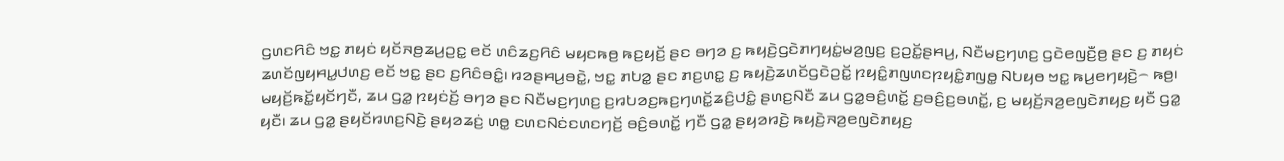ꤞꤛꤢꤖꤢꤨ ꤠꤢ꤭ ꤊꤟꤢꤦ ꤟꤢꤩꤏꤥ꤬ꤘꤣ꤬ꤑꤢ꤭ ꤕꤢꤩ ꤛꤢꤨꤘꤢ꤬ꤖꤢꤨ ꤗꤟꤢꤒꤥ꤬ ꤒꤢ꤬ꤟꤢꤩ꤬ ꤔꤢ ꤋꤚꤤ ꤢ꤬ ꤒꤟꤢꤧ꤬ꤞꤢꤧꤊꤚꤟꤢꤦ꤭ꤗꤤ꤬ꤜꤢ꤬ ꤢ꤬ꤑꤢꤩ꤭ꤔꤌꤣ꤬, ꤡꤢꤪꤗꤢ꤬ꤚꤛꤢ꤬ ꤞꤢꤧꤕꤜꤢꤪ꤬ꤥ꤬ ꤔꤢ ꤢ꤬ ꤊꤟꤢꤦ ꤘꤛꤢꤩꤜꤟꤌꤣ꤭ꤓꤛꤢ꤬ ꤕꤢꤩ ꤠꤢ꤭ ꤔꤢ ꤢ꤬ꤖꤢꤨꤋꤢꤨ꤭꤯ ꤙꤤꤔꤌꤣ꤬ꤋꤢꤧ꤭, ꤠꤢ꤭ ꤊꤝꤤ꤭ ꤔꤢ ꤊꤢ꤬ꤛꤢ꤭ ꤢ꤬ ꤒꤟꤢꤧ꤬ꤘꤛꤢꤩꤞꤢꤧꤑꤢꤩ꤭ ꤐꤟꤢꤨ꤭ꤊꤜꤛꤢꤐꤟꤢꤨ꤭ꤊꤜꤥ꤭ ꤡꤝꤟꤥ ꤠꤢ꤭ ꤒꤣ꤬ꤕꤚꤟꤢꤧ꤬꤮ ꤒꤥ꤬꤯
ꤗꤟꤢꤩ꤬ꤒꤢꤩ꤭ꤟꤢꤩꤚꤢꤪ, ꤘꤣ ꤞꤤ꤭ ꤐꤟꤢꤦꤢꤩ꤬ ꤋꤚꤤ ꤔꤢ ꤡꤢꤪꤗꤢ꤬ꤚꤛꤢ꤬ ꤢ꤬ꤙꤝꤤꤢ꤬ꤒꤢ꤬ꤚꤛꤢꤩ꤭ꤘꤢꤨ꤬ꤓꤢꤨ꤭ ꤔꤛꤢ꤬ꤡꤢꤪ ꤘꤣ ꤞꤤ꤭ꤋꤢꤨ꤬ꤛꤢꤩ꤭ ꤢ꤬ꤋꤢꤨ꤬ꤢ꤬ꤋꤛꤢꤩ꤭, ꤢ꤬ ꤗꤟꤢꤩ꤬ꤏꤤ꤬ꤕꤜꤢꤧꤊꤟꤢ꤬ ꤟꤢꤪ ꤞꤤ꤭ ꤟꤢꤪ꤯ ꤘꤣ ꤞꤤ꤭ ꤔꤟꤢꤩꤙꤛꤢ꤬ꤡꤢꤧ꤬ ꤔꤟꤤꤘꤢꤦ꤬ ꤛꤥ꤭ ꤢꤛꤢꤡꤢꤦꤢꤛꤢꤚꤢꤩ꤬ ꤋꤢꤨ꤬ꤋꤛꤢꤩ꤭ ꤚꤢꤪ ꤞꤤ꤭ ꤔꤟꤤꤙꤢꤧ꤬ ꤒꤟꤢꤧ꤬ꤏꤤ꤬ꤕꤜꤢꤧꤊꤟꤢ꤬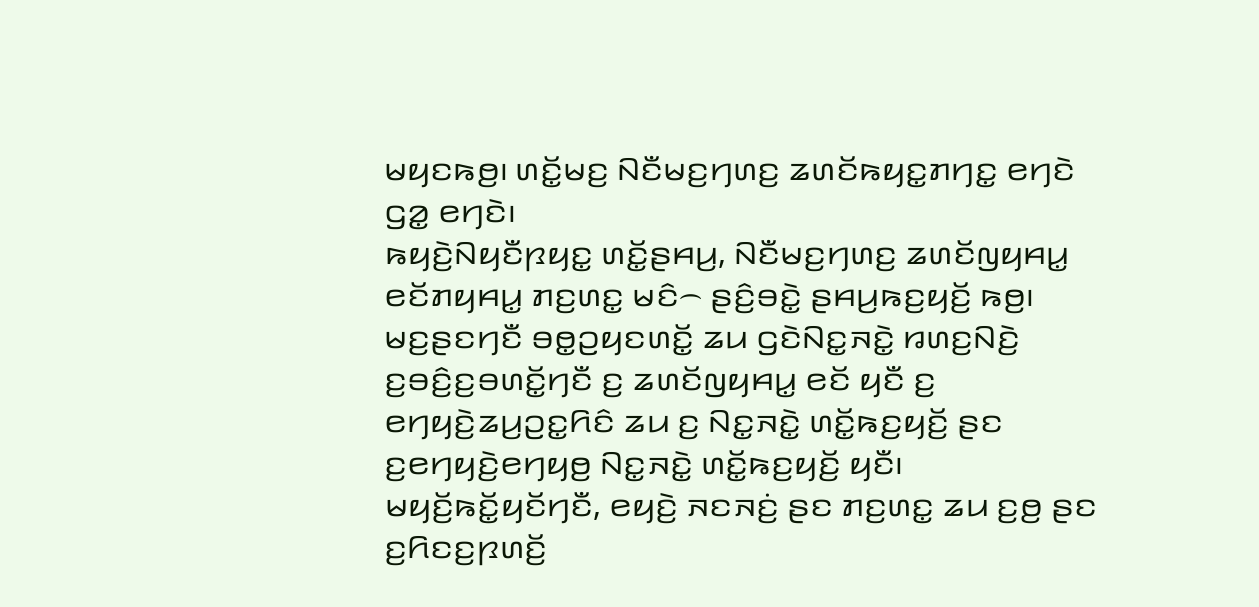ꤗꤟꤢꤒꤥ꤬꤯ ꤛꤢꤩ꤭ꤗꤢ꤬ ꤡꤢꤪꤗꤢ꤬ꤚꤛꤢ꤬ ꤘꤛꤢꤩꤒꤟꤢ꤭ꤊꤚꤢ꤭ ꤕꤚꤢꤧ ꤞꤤ꤭ ꤕꤚꤢꤧ꤯
ꤒꤟꤢꤧ꤬ꤡꤟꤢꤪꤐꤟꤢ꤭ ꤛꤢꤩ꤭ꤔꤌꤣ꤬, ꤡꤢꤪꤗꤢ꤬ꤚꤛꤢ꤬ ꤘꤛꤢꤩꤜꤟꤌꤣ꤭ ꤕꤢꤩꤊꤟꤌꤣ꤭ ꤊꤢ꤬ꤛꤢ꤭ ꤗꤢꤨ꤮ ꤔꤢꤨ꤬ꤋꤢꤧ꤭ ꤔꤌꤣ꤬ꤒꤢ꤬ꤟꤢꤩ꤬ ꤒꤥ꤬꤯ ꤗꤢ꤬ꤔꤢꤚꤢꤪ ꤋꤥ꤭ꤑꤟꤢꤛꤢꤩ꤭ ꤘꤣ ꤞꤢꤧꤡꤢ꤭ꤏꤢꤧ꤭ ꤙꤛꤢ꤬ꤡꤢꤧ꤬ ꤢ꤬ꤋꤢꤨ꤬ꤢ꤬ꤋꤛꤢꤩ꤭ꤚꤢꤪ ꤢ꤬ ꤘꤛꤢꤩꤜꤟꤌꤣ꤭ ꤕꤢꤩ ꤟꤢꤪ ꤢ꤬ ꤕꤚꤟꤢꤧ꤬ꤘꤣ꤬ꤑꤢ꤭ꤖꤢꤨ ꤘꤣ ꤢ꤬ ꤡꤢ꤭ꤏꤢꤧ꤭ ꤛꤢꤩ꤭ꤒꤢ꤬ꤟꤢꤩ꤬ ꤔꤢ ꤢ꤬ꤕꤚꤟꤢꤧ꤬ꤕꤚꤟꤥ꤬ ꤡꤢ꤭ꤏꤢꤧ꤭ ꤛꤢꤩ꤭ꤒꤢ꤬ꤟꤢꤩ꤬ ꤟꤢꤪ꤯
ꤗꤟꤢꤩ꤬ꤒꤢꤩ꤭ꤟꤢꤩꤚꤢꤪ, ꤕꤟꤢꤧ꤬ ꤏꤢꤏꤢꤦ꤬ ꤔꤢ ꤊꤢ꤬ꤛꤢ꤭ ꤘꤣ ꤢ꤬ꤥ꤬ ꤔꤢ ꤢ꤬ꤖꤢꤢ꤬ꤐꤛꤢꤩ꤬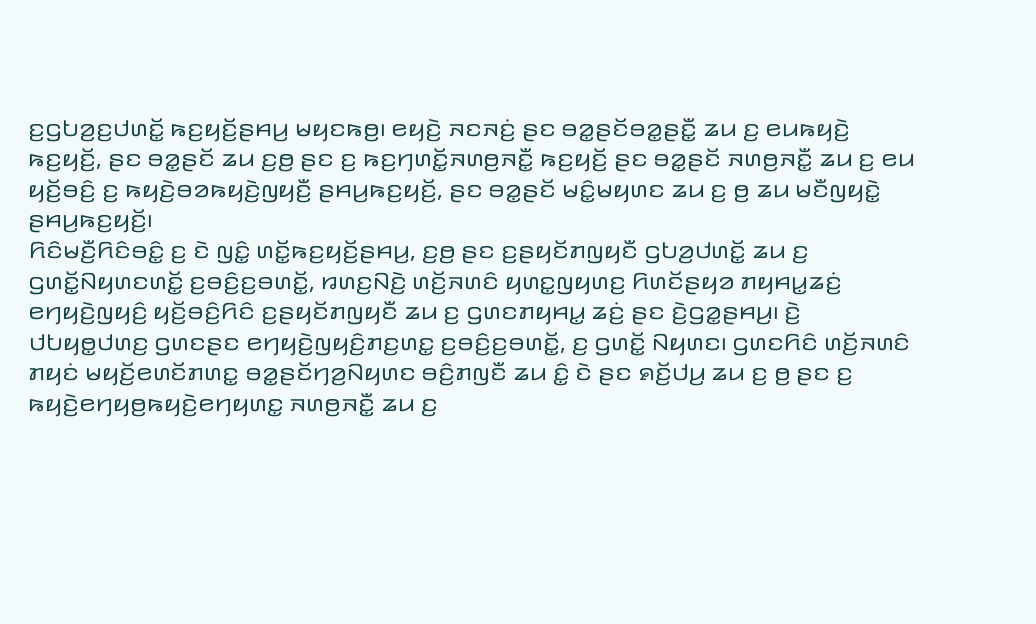ꤢ꤬ꤞꤝꤤ꤬ꤢ꤬ꤓꤛꤢꤩ꤭ ꤒꤢ꤬ꤟꤢꤩ꤬ꤔꤌꤣ꤬ ꤗꤟꤢꤒꤥ꤬꤯ ꤕꤟꤢꤧ꤬ ꤏꤢꤏꤢꤦ꤬ ꤔꤢ ꤋꤤ꤭ꤔꤢꤩꤋꤤ꤭ꤔꤢꤪ꤭ ꤘꤣ ꤢ꤬ ꤕꤣꤒꤟꤢꤧ꤬ ꤒꤢ꤬ꤟꤢꤩ꤬, ꤔꤢ ꤋꤤ꤭ꤔꤢꤩ ꤘꤣ ꤢ꤬ꤥ꤬ ꤔꤢ ꤢ꤬ ꤒꤢ꤬ꤚꤛꤢꤩ꤭ꤏꤛꤥ꤬ꤏꤢꤪ꤭ ꤒꤢ꤬ꤟꤢꤩ꤬ ꤔꤢ ꤋꤤ꤭ꤔꤢꤩ ꤏꤛꤥ꤬ꤏꤢꤪ꤭ ꤘꤣ ꤢ꤬ ꤕꤣ ꤟꤢꤩ꤬ꤋꤢꤨ꤬ ꤢ꤬ ꤒꤟꤢꤧ꤬ꤋꤤꤒꤟꤢꤧ꤬ꤜꤟꤢꤪ꤬ ꤔꤌꤣ꤬ꤒꤢ꤬ꤟꤢꤩ꤬, ꤔꤢ ꤋꤤ꤭ꤔꤢꤩ ꤗꤢꤨ꤭ꤗꤟꤛꤢ ꤘꤣ ꤢ꤬ ꤥ꤬ ꤘꤣ ꤗꤢꤪꤜꤟꤢꤧ꤭ ꤔꤌꤣ꤬ꤒꤢ꤬ꤟꤢꤩ꤬꤯
ꤖꤢꤨꤗꤢꤪ꤬ꤖꤢꤨꤋꤢꤨ꤭ ꤢ꤬ ꤢꤧ ꤜꤢꤨ꤭ ꤛꤢꤩ꤭ꤒꤢ꤬ꤟꤢꤩ꤬ꤔꤌꤣ꤬, ꤢ꤬ꤥ꤬ ꤔꤢ ꤢ꤬ꤔꤟꤢꤩꤊꤜꤟꤢꤪ ꤞꤝꤤ꤬ꤓꤛꤢꤩ꤭ ꤘꤣ ꤢ꤬ ꤞꤛꤢꤩ꤭ꤡꤟꤛꤢꤛꤢꤩ꤭ ꤢ꤬ꤋꤢꤨ꤬ꤢ꤬ꤋꤛꤢꤩ꤭, ꤙꤛꤢ꤬ꤡꤢꤧ꤬ ꤛꤢꤩ꤬ꤏꤛꤢꤨ ꤟꤛꤢ꤭ꤜꤟꤛꤢ꤬ ꤖꤛꤢꤩꤔꤟꤤ ꤊꤟꤌꤣ꤭ꤘꤢꤦ꤬ ꤕꤚꤟꤢꤧ꤬ꤜꤟꤢꤨ꤬ ꤟꤢꤩ꤬ꤋꤢꤨ꤬ꤖꤢꤨ ꤢ꤬ꤔꤟꤢꤩꤊꤜꤟꤢꤪ ꤘꤣ ꤢ꤬ ꤞꤛꤢꤊꤟꤌꤣ꤭ ꤘꤢꤦ꤬ ꤔꤢ ꤢꤧ꤬ꤞꤤ꤭ꤔꤌꤣ꤬꤯ ꤢꤧ꤬ ꤓꤝꤟꤥ꤭ꤓꤛꤢ꤬ ꤞꤛꤢꤔꤢ ꤕꤚꤟꤢꤧ꤬ꤜꤟꤢꤨ꤬ꤊꤢ꤬ꤛꤢ꤭ ꤢ꤬ꤋꤢꤨ꤬ꤢ꤬ꤋꤛꤢꤩ꤭, ꤢ꤬ ꤞꤛꤢꤩ꤭ ꤡꤟꤛꤢ꤯ ꤞꤛꤢꤖꤢꤨ ꤛꤢꤩ꤬ꤏꤛꤢꤨ ꤊꤟꤢꤦ ꤗꤟꤢꤩ꤬ꤕꤛꤢꤩꤊꤛꤢ꤭ ꤋꤤ꤭ꤔꤢꤩꤚꤤ꤬ꤡꤟꤛꤢ ꤋꤢꤨ꤬ꤊꤜꤢꤪ ꤘꤣ ꤢꤨ꤭ ꤢꤧ ꤔꤢ ꤎꤢꤩ꤬ꤓꤣ꤬ ꤘꤣ ꤢ꤬ ꤥ꤬ ꤔꤢ ꤢ꤬ ꤒꤟꤢꤧ꤬ꤕꤚꤟꤥ꤬ꤒꤟꤢꤧ꤬ꤕꤚꤟꤛꤢ꤭ ꤏꤛꤥ꤬ꤏꤢꤪ꤭ ꤘꤣ ꤢ꤬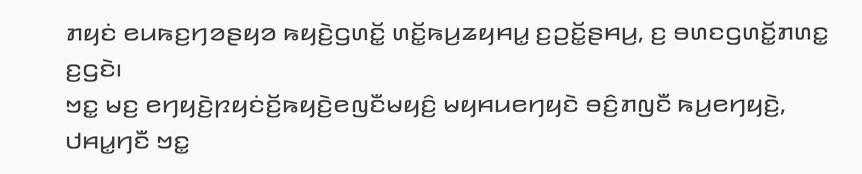ꤊꤟꤢꤦ ꤕꤣꤒꤢ꤬ꤚꤤꤔꤟꤤ ꤒꤟꤢꤧ꤬ꤞꤛꤢꤩ꤭ ꤛꤢꤩ꤭ꤒꤣ꤬ꤘꤟꤌꤣ꤭ ꤢ꤬ꤑꤢꤩ꤭ꤔꤌꤣ꤬, ꤢ꤬ ꤋꤛꤢꤞꤛꤢꤩ꤭ꤊꤛꤢ꤭ ꤢ꤬ꤞꤢꤧ꤯
ꤠꤢ꤭ ꤗꤢ꤬ ꤕꤚꤟꤢꤧ꤬ꤐꤟꤢꤦꤢꤩ꤬ꤒꤟꤢꤧ꤬ꤕꤜꤢꤪꤗꤟꤢꤨ꤬ ꤗꤟꤌꤣꤕꤚꤟꤢꤧ ꤋꤢꤨ꤬ꤊꤜꤢꤪ ꤒꤣ꤬ꤕꤚꤟꤢꤧ꤬, ꤓꤌꤣ꤭ꤚꤢꤪ ꤠꤢ꤭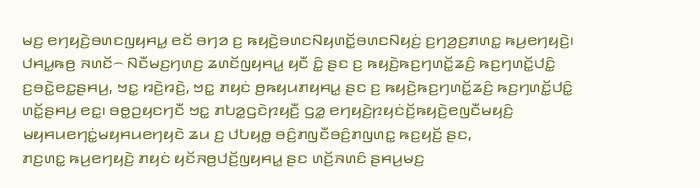ꤗꤢ꤬ ꤕꤚꤟꤢꤧ꤬ꤋꤛꤢꤜꤟꤌꤣ꤭ ꤕꤢꤩ ꤋꤚꤤ ꤢ꤬ ꤒꤟꤢꤧ꤬ꤋꤛꤢꤡꤟꤛꤢꤩ꤭ꤋꤛꤢꤡꤟꤢꤦ꤬ ꤢ꤬ꤚꤤ꤬ꤢ꤬ꤊꤛꤢ꤭ ꤒꤣ꤬ꤕꤚꤟꤢꤧ꤬꤯ ꤓꤌꤣ꤭ꤒꤥ꤬ ꤏꤛꤢꤩ꤮ ꤡꤢꤪꤗꤢ꤬ꤚꤛꤢ꤬ ꤘꤛꤢꤩꤜꤟꤌꤣ꤭ ꤟꤢꤪ ꤢꤨ꤭ ꤔꤢ ꤢ꤬ ꤒꤟꤢꤧ꤬ꤒꤢ꤬ꤚꤛꤢꤩ꤭ꤘꤢꤨ꤬ ꤒꤢ꤬ꤚꤛꤢꤩ꤭ꤓꤢꤨ꤭ ꤢ꤬ꤋꤢꤧ꤭ꤕꤢ꤭ꤔꤌꤣ꤬, ꤠꤢ꤭ ꤙꤢꤧ꤬ꤙꤢꤧ꤬, ꤠꤢ꤭ ꤊꤟꤢꤦ ꤥ꤬ꤒꤟꤣꤊꤟꤌꤣ꤭ ꤔꤢ ꤢ꤬ ꤒꤟꤢꤧ꤬ꤒꤢ꤬ꤚꤛꤢꤩ꤭ꤘꤢꤨ꤬ ꤒꤢ꤬ꤚꤛꤢꤩ꤭ꤓꤢꤨ꤭ ꤛꤢꤩ꤭ꤔꤌꤣ꤬ ꤕꤢ꤭꤯ ꤋꤥ꤭ꤑꤟꤢꤚꤢꤪ ꤠꤢ꤭ ꤊꤝꤤ꤭ꤞꤢꤧꤐꤟꤢꤪ꤬ ꤞꤤ꤭ ꤕꤚꤟꤢꤧ꤬ꤐꤟꤢꤦꤢꤩ꤬ꤒꤟꤢꤧ꤬ꤕꤜꤢꤪꤗꤟꤢꤨ꤬ ꤗꤟꤌꤣꤕꤚꤢꤦ꤭ꤗꤟꤌꤣꤕꤚꤟꤢꤧ ꤘꤣ ꤢ꤬ ꤓꤝꤟꤥ꤭ ꤋꤢꤨ꤬ꤊꤜꤢꤪꤋꤢꤨ꤬ꤊꤜꤛꤢ꤭ ꤒꤢ꤬ꤟꤢꤩ꤬ ꤔꤢ,
ꤊꤢ꤬ꤛꤢ꤭ ꤒꤣ꤬ꤕꤚꤟꤢꤧ꤬ ꤊꤟꤢꤦ ꤟꤢꤩꤏꤥ꤬ꤓꤢꤩ꤬ꤜꤟꤌꤣ꤭ ꤔꤢ ꤛꤢꤩ꤬ꤏꤛꤢꤨ ꤔꤌꤣ꤬ꤗꤢ꤬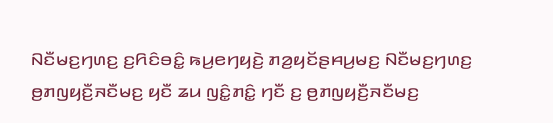ꤡꤢꤪꤗꤢ꤬ꤚꤛꤢ꤬ ꤢ꤬ꤖꤢꤨꤋꤢꤨ꤭ ꤒꤣ꤬ꤕꤚꤟꤢꤧ꤬ ꤊꤤ꤬ꤟꤢꤩꤔꤌꤣ꤬ꤗꤢ꤬ ꤡꤢꤪꤗꤢ꤬ꤚꤛꤢ꤬ ꤥ꤬ꤊꤜꤟꤢꤪ꤬ꤏꤢꤪꤗꤢ꤬ ꤟꤢꤪ ꤘꤣ ꤜꤢꤨ꤭ꤊꤢꤨ꤭ ꤚꤢꤪ ꤢ꤬ ꤥ꤬ꤊꤜꤟꤢꤪ꤬ꤏꤢꤪꤗꤢ꤬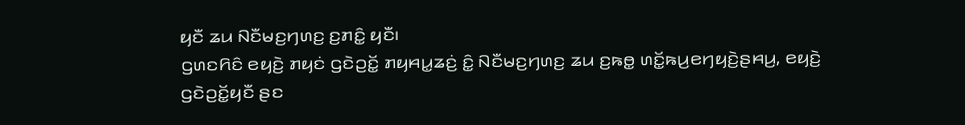ꤟꤢꤪ ꤘꤣ ꤡꤢꤪꤗꤢ꤬ꤚꤛꤢ꤬ ꤢ꤬ꤊꤢꤨ꤭ ꤟꤢꤪ꤯
ꤞꤛꤢꤖꤢꤨ ꤕꤟꤢꤧ꤬ ꤊꤟꤢꤦ ꤞꤢꤧꤑꤢꤩ꤭ ꤊꤟꤌꤣ꤭ꤘꤢꤦ꤬ ꤢꤨ꤭ ꤡꤢꤪꤗꤢ꤬ꤚꤛꤢ꤬ ꤘꤣ ꤢ꤬ꤒꤥ꤭ ꤛꤢꤩ꤭ꤒꤣ꤬ꤕꤚꤟꤢꤧ꤬ꤔꤌꤣ꤬, ꤕꤟꤢꤧ꤬ ꤞꤢꤧꤑꤢꤩ꤭ꤟꤢꤪ ꤔꤢ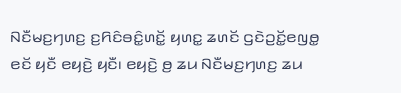ꤡꤢꤪꤗꤢ꤬ꤚꤛꤢ꤬ ꤢ꤬ꤖꤢꤨꤋꤢꤨ꤭ꤛꤢꤩ꤭ ꤟꤛꤢ꤭ ꤘꤛꤢꤩ ꤞꤢꤧꤑꤢꤩ꤭ꤕꤜꤥ꤭ ꤕꤢꤩ ꤟꤢꤪ ꤕꤟꤢꤧ꤬ ꤟꤢꤪ꤯ ꤕꤟꤢꤧ꤬ ꤥ꤬ ꤘꤣ ꤡꤢꤪꤗꤢ꤬ꤚꤛꤢ꤬ ꤘꤣ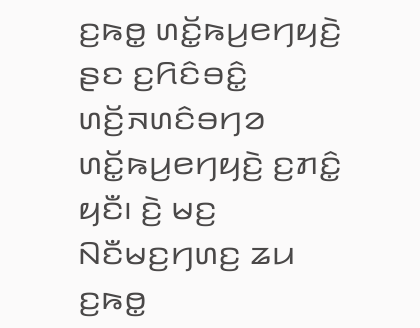ꤢ꤬ꤒꤥ꤭ ꤛꤢꤩ꤭ꤒꤣ꤬ꤕꤚꤟꤢꤧ꤬ ꤔꤢ ꤢ꤬ꤖꤢꤨꤋꤢꤨ꤭ ꤛꤢꤩ꤬ꤏꤛꤢꤨꤋꤚꤤ ꤛꤢꤩ꤭ꤒꤣ꤬ꤕꤚꤟꤢꤧ꤬ ꤢ꤬ꤊꤢꤨ꤭ ꤟꤢꤪ꤯ ꤢꤧ꤬ ꤗꤢ꤬ ꤡꤢꤪꤗꤢ꤬ꤚꤛꤢ꤬ ꤘꤣ ꤢ꤬ꤒꤥ꤭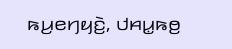ꤒꤣ꤬ꤕꤚꤟꤢꤧ꤬, ꤓꤌꤣ꤭ꤒꤥ꤬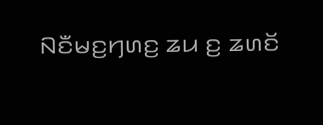ꤡꤢꤪꤗꤢ꤬ꤚꤛꤢ꤬ ꤘꤣ ꤢ꤬ ꤘꤛꤢꤩ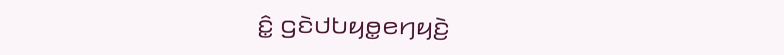ꤢꤨ꤭ ꤞꤢꤧꤓꤝꤟꤥ꤭ꤕꤚꤟꤢꤧ꤬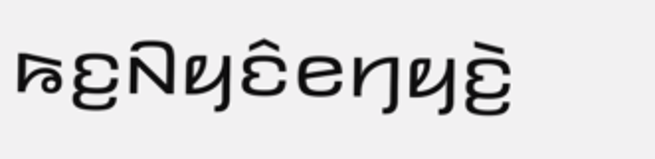ꤒꤢ꤬ꤡꤟꤢꤨꤕꤚꤟꤢꤧ꤬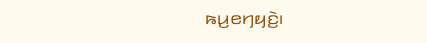ꤒꤣ꤬ꤕꤚꤟꤢꤧ꤬꤯